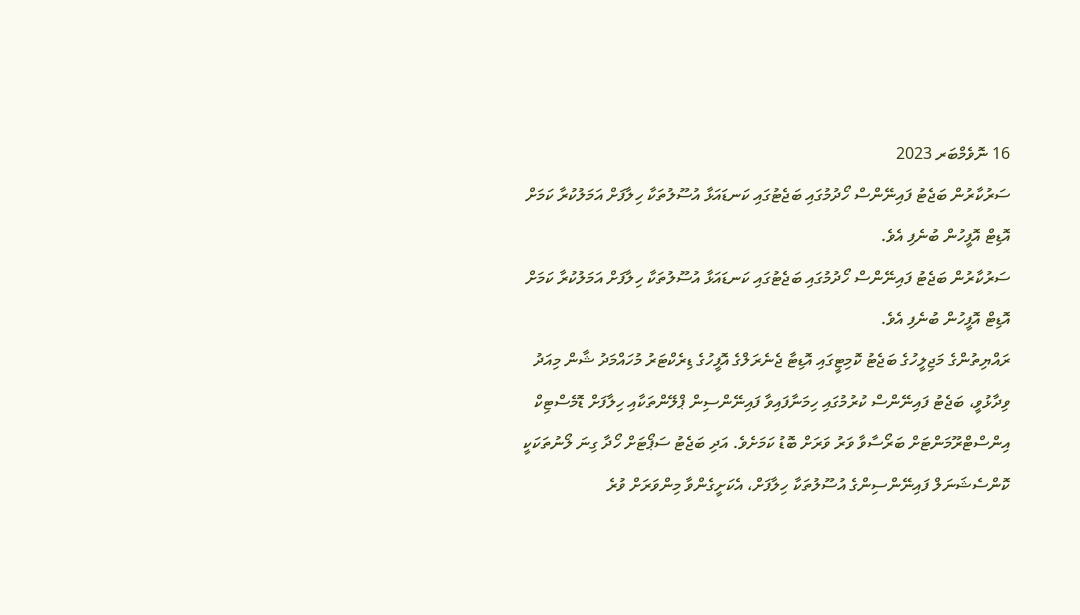16 ނޮވެމްބަރ 2023
ސަރުކާރުން ބަޖެޓު ފައިނޭންސް ހޯދުމުގައި ބަޖެޓުގައި ކަނޑައަޅާ އުސޫލުތަކާ ހިލާފަށް އަމަލުކުރާ ކަމަށް އޮޑިޓް އޮފީހުން ބުނެފި އެވެ.
ސަރުކާރުން ބަޖެޓު ފައިނޭންސް ހޯދުމުގައި ބަޖެޓުގައި ކަނޑައަޅާ އުސޫލުތަކާ ހިލާފަށް އަމަލުކުރާ ކަމަށް އޮޑިޓް އޮފީހުން ބުނެފި އެވެ.
ރައްޔިތުންގެ މަޖިލީހުގެ ބަޖެޓު ކޮމިޓީގައި އޮޑިޓާ ޖެނެރަލްގެ އޮފީހުގެ ޑިރެކްޓަރު މުހައްމަދު ޝާން މިއަދު ވިދާޅުވީ، ބަޖެޓު ފައިނޭންސް ކުރުމުގައި ހިމަނާފައިވާ ފައިނޭންސިން ޕްލޭންތަކާއި ހިލާފަށް ޑޮމެސްޓިކް އިންސްޓްރޫމަންޓަށް ބަރޯސާވާ ވަރު ވަރަށް ބޮޑު ކަމަށެވެ. އަދި ބަޖެޓު ސަޕޯޓަށް ހޯދާ ގިނަ ލޯނުތަކަކީ ކޮންސެޝަނަލް ފައިނޭންސިންގެ އުސޫލުތަކާ ހިލާފަށް، އެކަށީގެންވާ މިންވަރަށް ވުރެ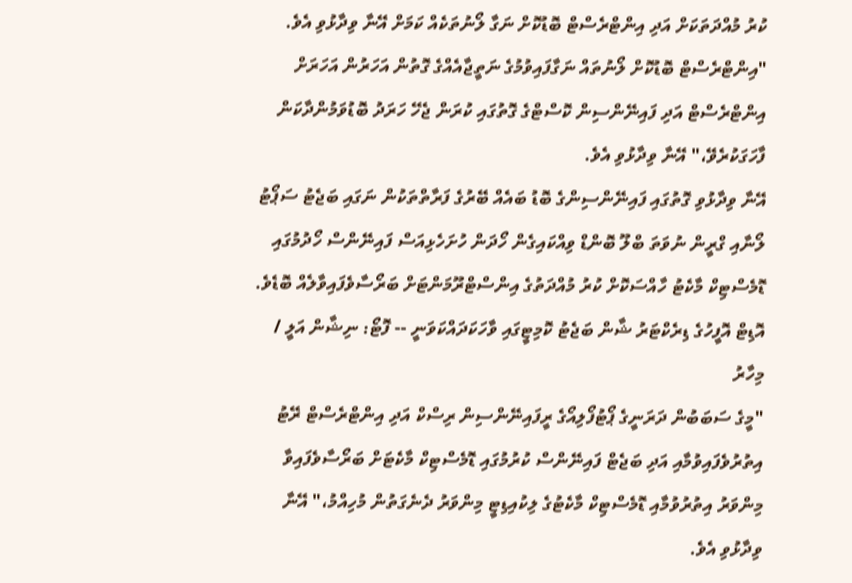ކުރު މުއްދަތަކަށް އަދި އިންޓްރެސްޓް ބޮޑުކޮށް ނަގާ ލޯނުތަކެއް ކަމަށް އޭނާ ވިދާޅުވި އެވެ.
"އިންޓްރެސްޓް ބޮޑުކޮށް ލޯނުތައް ނަގާފައިވުމުގެ ނަތީޖާއެއްގެ ގޮތުން އަހަރުން އަހަރަށް އިންޓްރެސްޓް އަދި ފައިނޭންސިން ކޮސްޓްގެ ގޮތުގައި ކުރަން ޖެހޭ ހަރަދު ބޮޑުވަމުންދާކަން ފާހަގަކުރެވޭ،" އޭނާ ވިދާޅުވި އެވެ.
އޭނާ ވިދާޅުވި ގޮތުގައި ފައިނޭންސިންގެ ބޮޑު ބައެއް ބޭރުގެ ފަރާތްތަކުން ނަގައި ބަޖެޓު ސަޕޯޓު ލޯނާއި ގްރީން ނުވަތަ ބްލޫ ބޮންޑް ވިއްކައިގެން ހޯދަން ހުށަހެޅިއަސް ފައިނޭންސް ހޯދުމުގައި ޑޮމެސްޓިކް މާކެޓު ހާއްސަކޮށް ކުރު މުއްދަތުގެ އިންސްޓްރޫމަންޓަށް ބަރޯސާވެފައިވާލެއް ބޮޑެވެ.
އޮޑިޓް އޮފީހުގެ ޑިރެކްޓަރު ޝާން ބަޖެޓު ކޮމިޓީގައި ވާހަކަދައްކަވަނީ -- ފޮޓޯ: ނިޝާން އަލީ / މިހާރު
"މީގެ ސަބަބުން ދަރަނީގެ ޕޯޓުފޯލިއޯގެ ރީފައިނޭންސިން ރިސްކް އަދި އިންޓްރެސްޓް ރޭޓު އިތުރުވެފައިވުމާއި އަދި ބަޖެޓް ފައިނޭންސް ކުރުމުގައި ޑޮމެސްޓިކް މާކެޓަށް ބަރޯސާވެފައިވާ މިންވަރު އިތުރުވުމާއި ޑޮމެސްޓިކް މާކެޓުގެ ލިކުއިޑިޓީ މިންވަރު ދެނެގަތުން މުހިއްމު،" އޭނާ ވިދާޅުވި އެވެ.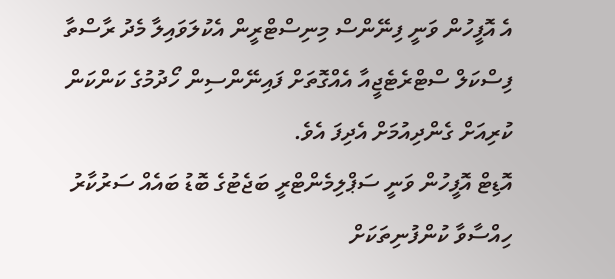އެ އޮފީހުން ވަނީ ފިނޭންސް މިނިސްޓްރީން އެކުލަވައިލާ މެދު ރާސްތާ ފިސްކަލް ސްޓްރެޓެޖީއާ އެއްގޮތަށް ފައިނޭންސިން ހޯދުމުގެ ކަންކަން ކުރިއަށް ގެންދިއުމަށް އެދިފަ އެވެ.
އޮޑިޓް އޮފީހުން ވަނީ ސަޕްލިމެންޓްރީ ބަޖެޓުގެ ބޮޑު ބައެއް ސަރުކާރު ހިއްސާވާ ކުންފުނިތަކަށް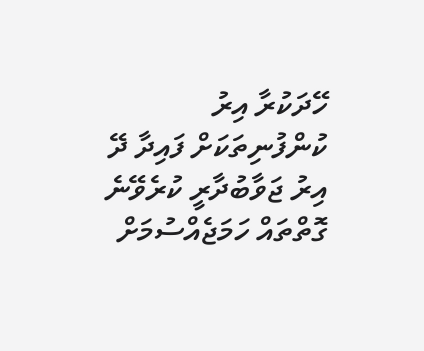ހޭދަކުރާ އިރު ކުންފުނިތަކަށް ފައިދާ ދޭ އިރު ޖަވާބުދާރީ ކުރެވޭނެ ގޮތްތައް ހަމަޖެއްސުމަށް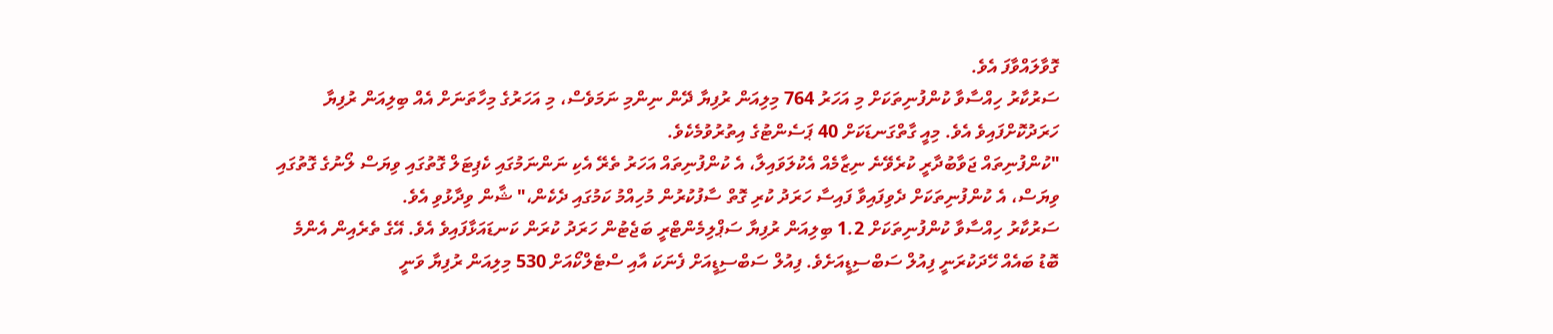ގޮވާލައްވާފަ އެވެ.
ސަރުކާރު ހިއްސާވާ ކުންފުނިތަކަށް މި އަހަރު 764 މިލިއަން ރުފިޔާ ދޭން ނިންމި ނަމަވެސް، މި އަހަރުގެ މިހާތަނަށް އެއް ބިލިއަން ރުފިޔާ ހަރަދުކޮށްފައިވެ އެވެ. މިއީ ގާތްގަނޑަކަށް 40 ޕަސެންޓުގެ އިތުރުވުމެކެވެ.
"ކުންފުނިތައް ޖަވާބުދާރީ ކުރެވޭނެ ނިޒާމެއް އެކުލަވައިލާ، އެ ކުންފުނިތައް އަހަރު ތެރޭ އެކި ނަންނަމުގައި ކެޕިޓަލް ގޮތުގައި ވިޔަސް ލޯނުގެ ގޮތުގައި ވިޔަސް، އެ ކުންފުނިތަކަށް ދެވިފައިވާ ފައިސާ ހަރަދު ކުރި ގޮތް ސާފުކުރުން މުހިއްމު ކަމުގައި ދެކެން،" ޝާން ވިދާޅުވި އެވެ.
ސަރުކާރު ހިއްސާވާ ކުންފުނިތަކަށް 1.2 ބިލިއަން ރުފިޔާ ސަޕްލިމެންޓްރީ ބަޖެޓުން ހަރަދު ކުރަން ކަނޑައަޅާފައިވެ އެވެ. އޭގެ ތެރެއިން އެންމެ ބޮޑު ބައެއް ހޭދަކުރަނީ ފިއުލް ސަބްސިޑީއަށެވެ. ފިއުލް ސަބްސިޑީއަށް ފެނަކަ އާއި ސްޓެލްކޯއަށް 530 މިލިއަން ރުފިޔާ ވަނީ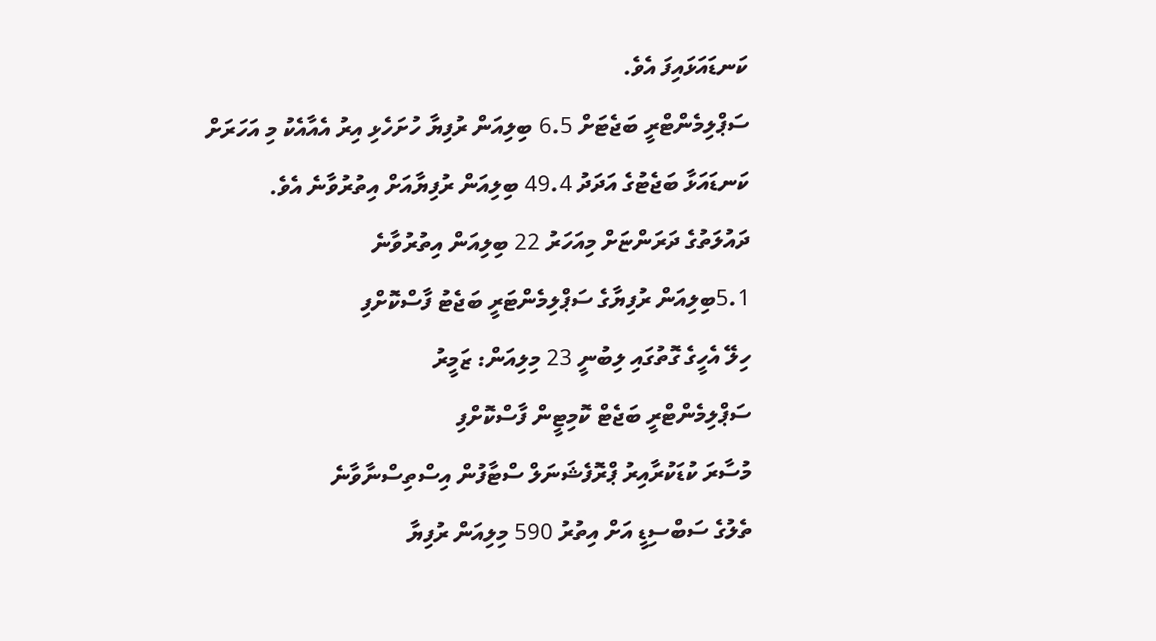ކަނޑައަޅައިފަ އެވެ.
ސަޕްލިމެންޓްރީ ބަޖެޓަށް 6.5 ބިލިއަން ރުފިޔާ ހުށަހެޅި އިރު އެއާއެކު މި އަހަރަށް ކަނޑައަޅާ ބަޖެޓުގެ އަދަދު 49.4 ބިލިއަން ރުފިޔާއަށް އިތުރުވާނެ އެވެ.
ދައުލަތުގެ ދަރަންޏަށް މިއަހަރު 22 ބިލިއަން އިތުރުވާނެ
5.1ބިލިއަން ރުފިޔާގެ ސަޕްލިމެންޓަރީ ބަޖެޓު ފާސްކޮށްފި
ހިލޭ އެހީގެ ގޮތުގައި ލިބުނީ 23 މިލިއަން: ޒަމީރު
ސަޕްލިމެންޓްރީ ބަޖެޓް ކޮމިޓީން ފާސްކޮށްފި
މުސާރަ ކުޑަކުރާއިރު ޕްރޮފެޝަނަލް ސްޓާފުން އިސްތިސްނާވާނެ
ތެލުގެ ސަބްސިޑީ އަށް އިތުރު 590 މިލިއަން ރުފިޔާ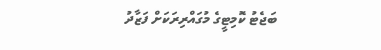ބަޖެޓު ކޮމިޓީގެ މުގައްރިރަކަށް ފަޒާދު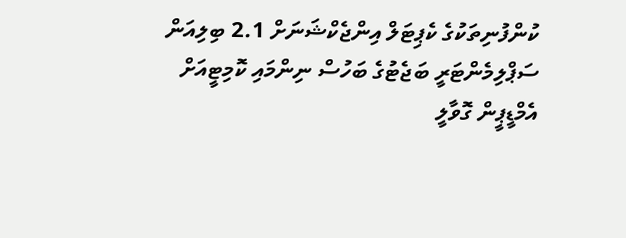ކުންފުނިތަކުގެ ކެޕިޓަލް އިންޖެކްޝަނަށް 2.1 ބިލިއަން
ސަޕްލިމެންޓަރީ ބަޖެޓުގެ ބަހުސް ނިންމައި ކޮމިޓީއަށް
އެމްޑީޕީން ގޮވާލީ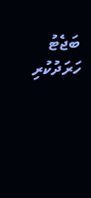ބަޖެޓު ހަރަދުކުރި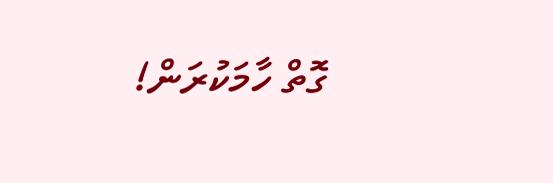ގޮތް ހާމަކުރަން!